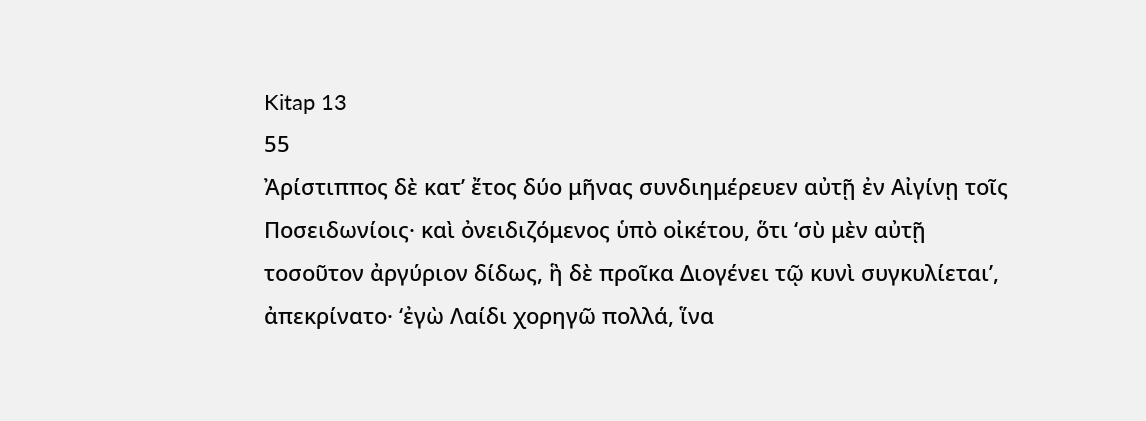Kitap 13
55
Ἀρίστιππος δὲ κατ’ ἔτος δύο μῆνας συνδιημέρευεν αὐτῇ ἐν Αἰγίνῃ τοῖς Ποσειδωνίοις· καὶ ὀνειδιζόμενος ὑπὸ οἰκέτου, ὅτι ‘σὺ μὲν αὐτῇ τοσοῦτον ἀργύριον δίδως, ἣ δὲ προῖκα Διογένει τῷ κυνὶ συγκυλίεται’, ἀπεκρίνατο· ‘ἐγὼ Λαίδι χορηγῶ πολλά, ἵνα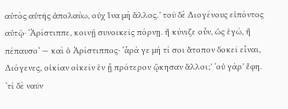αὐτὸς αὐτῆς ἀπολαύω, οὐχ ἵνα μὴ ἄλλος.’ τοῦ δὲ Διογένους εἰπόντος αὐτῷ· ‘Ἀρίστιππε, κοινῇ συνοικεῖς πόρνῃ. ἢ κύνιζε οὖν, ὡς ἐγώ, ἢ πέπαυσο‘ — καὶ ὁ Ἀρίστιππος· ‘ἆρά γε μή τί σοι ἄτοπον δοκεῖ εἶναι, Διόγενες, οἰκίαν οἰκεῖν ἐν ᾗ πρότερον ᾤκησαν ἄλλοι;’ ‘οὐ γάρ’ ἔφη. ‘τί δὲ ναῦν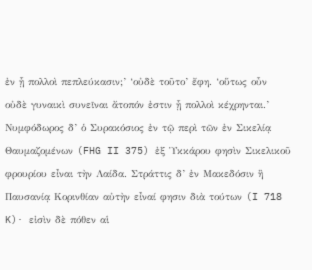ἐν ᾗ πολλοὶ πεπλεύκασιν;’ ‘οὐδὲ τοῦτο’ ἔφη. ‘οὕτως οὖν οὐδὲ γυναικὶ συνεῖναι ἄτοπόν ἐστιν ᾗ πολλοὶ κέχρηνται.’ Νυμφόδωρος δ’ ὁ Συρακόσιος ἐν τῷ περὶ τῶν ἐν Σικελίᾳ Θαυμαζομένων (FHG II 375) ἐξ Ὑκκάρου φησὶν Σικελικοῦ φρουρίου εἶναι τὴν Λαίδα. Στράττις δ’ ἐν Μακεδόσιν ἢ Παυσανίᾳ Κορινθίαν αὐτὴν εἶναί φησιν διὰ τούτων (I 718 K)· εἰσὶν δὲ πόθεν αἱ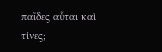παῖδες αὗται καὶ τίνες;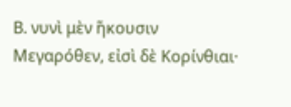Β. νυνὶ μὲν ἥκουσιν Μεγαρόθεν, εἰσὶ δὲ Κορίνθιαι·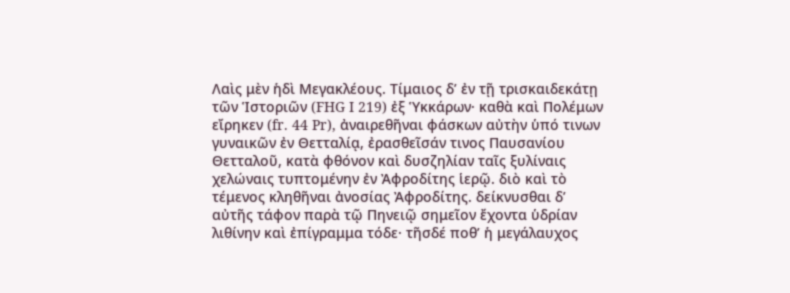Λαὶς μὲν ἡδὶ Μεγακλέους. Τίμαιος δ’ ἐν τῇ τρισκαιδεκάτῃ τῶν Ἱστοριῶν (FHG I 219) ἐξ Ὑκκάρων· καθὰ καὶ Πολέμων εἴρηκεν (fr. 44 Pr), ἀναιρεθῆναι φάσκων αὐτὴν ὑπό τινων γυναικῶν ἐν Θετταλίᾳ, ἐρασθεῖσάν τινος Παυσανίου Θετταλοῦ, κατὰ φθόνον καὶ δυσζηλίαν ταῖς ξυλίναις χελώναις τυπτομένην ἐν Ἀφροδίτης ἱερῷ. διὸ καὶ τὸ τέμενος κληθῆναι ἀνοσίας Ἀφροδίτης. δείκνυσθαι δ’ αὐτῆς τάφον παρὰ τῷ Πηνειῷ σημεῖον ἔχοντα ὑδρίαν λιθίνην καὶ ἐπίγραμμα τόδε· τῆσδέ ποθ’ ἡ μεγάλαυχος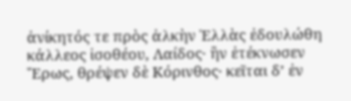ἀνίκητός τε πρὸς ἀλκὴν Ἑλλὰς ἐδουλώθη κάλλεος ἰσοθέου, Λαίδος· ἣν ἐτέκνωσεν Ἔρως, θρέψεν δὲ Κόρινθος· κεῖται δ’ ἐν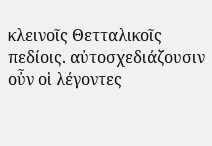κλεινοῖς Θετταλικοῖς πεδίοις. αὐτοσχεδιάζουσιν οὖν οἱ λέγοντες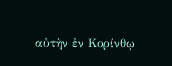αὐτὴν ἐν Κορίνθῳ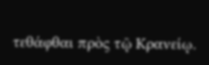τεθάφθαι πρὸς τῷ Κρανείῳ.